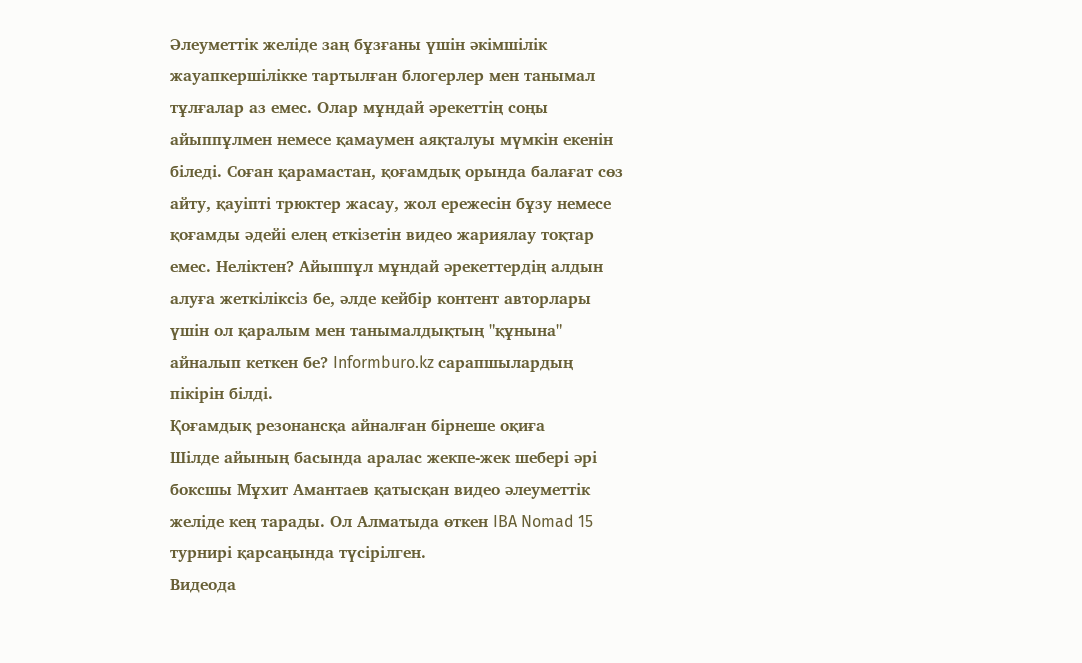Әлеуметтік желіде заң бұзғаны үшін әкімшілік жауапкершілікке тартылған блогерлер мен танымал тұлғалар аз емес. Олар мұндай әрекеттің соңы айыппұлмен немесе қамаумен аяқталуы мүмкін екенін біледі. Соған қарамастан, қоғамдық орында балағат сөз айту, қауіпті трюктер жасау, жол ережесін бұзу немесе қоғамды әдейі елең еткізетін видео жариялау тоқтар емес. Неліктен? Айыппұл мұндай әрекеттердің алдын алуға жеткіліксіз бе, әлде кейбір контент авторлары үшін ол қаралым мен танымалдықтың "құнына" айналып кеткен бе? Informburo.kz сарапшылардың пікірін білді.
Қоғамдық резонансқа айналған бірнеше оқиға
Шілде айының басында аралас жекпе-жек шебері әрі боксшы Мұхит Амантаев қатысқан видео әлеуметтік желіде кең тарады. Ол Алматыда өткен IBA Nomad 15 турнирі қарсаңында түсірілген.
Видеода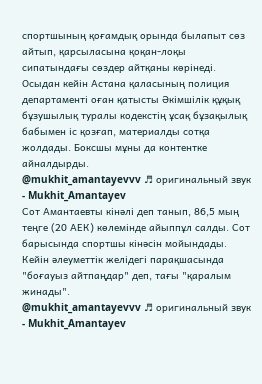спортшының қоғамдық орында былапыт сөз айтып, қарсыласына қоқан-лоқы сипатындағы сөздер айтқаны көрінеді. Осыдан кейін Астана қаласының полиция департаменті оған қатысты Әкімшілік құқық бұзушылық туралы кодекстің ұсақ бұзақылық бабымен іс қозғап, материалды сотқа жолдады. Боксшы мұны да контентке айналдырды.
@mukhit_amantayevvv ♬ оригинальный звук - Mukhit_Amantayev
Сот Амантаевты кінәлі деп танып, 86,5 мың теңге (20 АЕК) көлемінде айыппұл салды. Сот барысында спортшы кінәсін мойындады.
Кейін әлеуметтік желідегі парақшасында "боғауыз айтпаңдар" деп, тағы "қаралым жинады".
@mukhit_amantayevvv ♬ оригинальный звук - Mukhit_Amantayev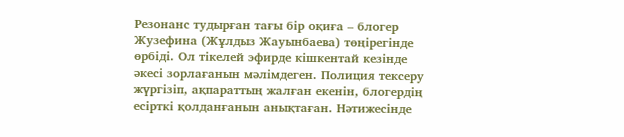Резонанс тудырған тағы бір оқиға – блогер Жузефина (Жұлдыз Жауынбаева) төңірегінде өрбіді. Ол тікелей эфирде кішкентай кезінде әкесі зорлағанын мәлімдеген. Полиция тексеру жүргізіп, ақпараттың жалған екенін, блогердің есірткі қолданғанын анықтаған. Нәтижесінде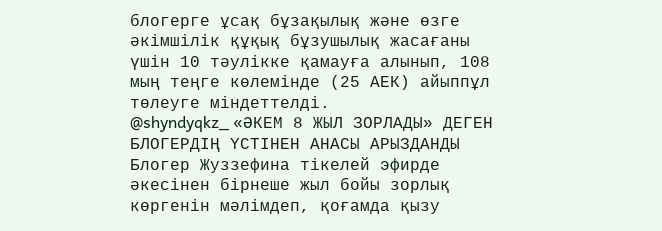блогерге ұсақ бұзақылық және өзге әкімшілік құқық бұзушылық жасағаны үшін 10 тәулікке қамауға алынып, 108 мың теңге көлемінде (25 АЕК) айыппұл төлеуге міндеттелді.
@shyndyqkz_ «ӘКЕМ 8 ЖЫЛ ЗОРЛАДЫ» ДЕГЕН БЛОГЕРДІҢ ҮСТІНЕН АНАСЫ АРЫЗДАНДЫ Блогер Жуззефина тікелей эфирде әкесінен бірнеше жыл бойы зорлық көргенін мәлімдеп, қоғамда қызу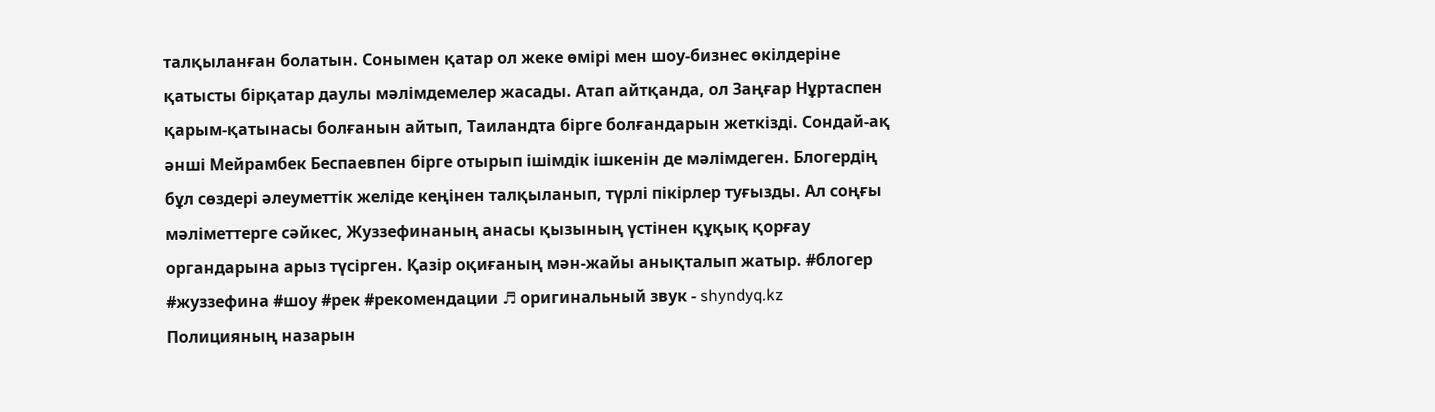талқыланған болатын. Сонымен қатар ол жеке өмірі мен шоу-бизнес өкілдеріне қатысты бірқатар даулы мәлімдемелер жасады. Атап айтқанда, ол Заңғар Нұртаспен қарым-қатынасы болғанын айтып, Таиландта бірге болғандарын жеткізді. Сондай-ақ әнші Мейрамбек Беспаевпен бірге отырып ішімдік ішкенін де мәлімдеген. Блогердің бұл сөздері әлеуметтік желіде кеңінен талқыланып, түрлі пікірлер туғызды. Ал соңғы мәліметтерге сәйкес, Жуззефинаның анасы қызының үстінен құқық қорғау органдарына арыз түсірген. Қазір оқиғаның мән-жайы анықталып жатыр. #блогер #жуззефина #шоу #рек #рекомендации ♬ оригинальный звук - shyndyq.kz
Полицияның назарын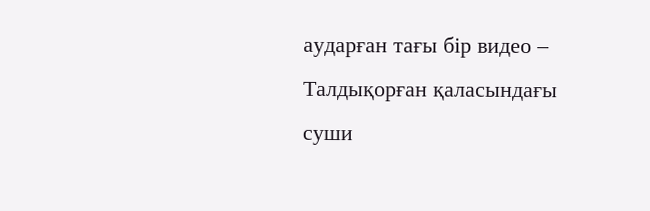аударған тағы бір видео – Талдықорған қаласындағы суши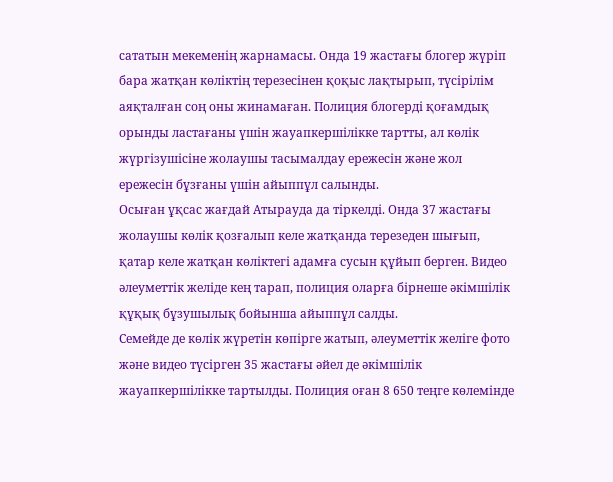сататын мекеменің жарнамасы. Онда 19 жастағы блогер жүріп бара жатқан көліктің терезесінен қоқыс лақтырып, түсірілім аяқталған соң оны жинамаған. Полиция блогерді қоғамдық орынды ластағаны үшін жауапкершілікке тартты, ал көлік жүргізушісіне жолаушы тасымалдау ережесін және жол ережесін бұзғаны үшін айыппұл салынды.
Осыған ұқсас жағдай Атырауда да тіркелді. Онда 37 жастағы жолаушы көлік қозғалып келе жатқанда терезеден шығып, қатар келе жатқан көліктегі адамға сусын құйып берген. Видео әлеуметтік желіде кең тарап, полиция оларға бірнеше әкімшілік құқық бұзушылық бойынша айыппұл салды.
Семейде де көлік жүретін көпірге жатып, әлеуметтік желіге фото және видео түсірген 35 жастағы әйел де әкімшілік жауапкершілікке тартылды. Полиция оған 8 650 теңге көлемінде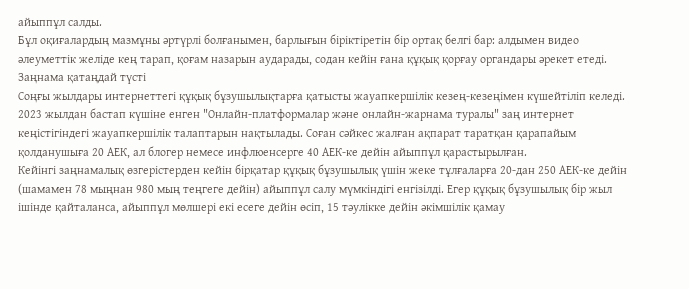айыппұл салды.
Бұл оқиғалардың мазмұны әртүрлі болғанымен, барлығын біріктіретін бір ортақ белгі бар: алдымен видео әлеуметтік желіде кең тарап, қоғам назарын аударады, содан кейін ғана құқық қорғау органдары әрекет етеді.
Заңнама қатаңдай түсті
Соңғы жылдары интернеттегі құқық бұзушылықтарға қатысты жауапкершілік кезең-кезеңімен күшейтіліп келеді.
2023 жылдан бастап күшіне енген "Онлайн-платформалар және онлайн-жарнама туралы" заң интернет кеңістігіндегі жауапкершілік талаптарын нақтылады. Соған сәйкес жалған ақпарат таратқан қарапайым қолданушыға 20 АЕК, ал блогер немесе инфлюенсерге 40 АЕК-ке дейін айыппұл қарастырылған.
Кейінгі заңнамалық өзгерістерден кейін бірқатар құқық бұзушылық үшін жеке тұлғаларға 20-дан 250 АЕК-ке дейін (шамамен 78 мыңнан 980 мың теңгеге дейін) айыппұл салу мүмкіндігі енгізілді. Егер құқық бұзушылық бір жыл ішінде қайталанса, айыппұл мөлшері екі есеге дейін өсіп, 15 тәулікке дейін әкімшілік қамау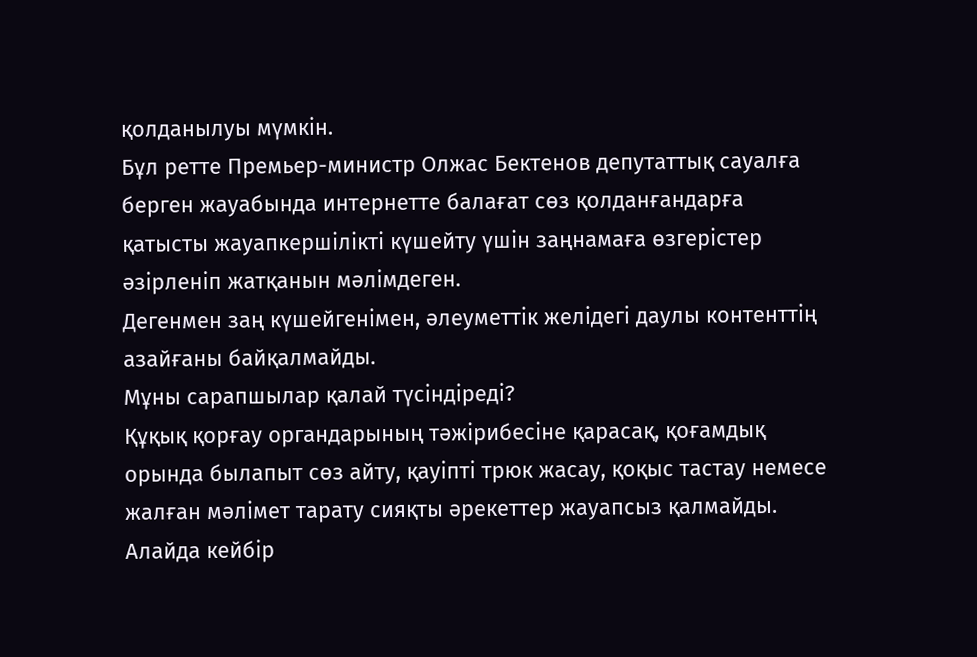қолданылуы мүмкін.
Бұл ретте Премьер-министр Олжас Бектенов депутаттық сауалға берген жауабында интернетте балағат сөз қолданғандарға қатысты жауапкершілікті күшейту үшін заңнамаға өзгерістер әзірленіп жатқанын мәлімдеген.
Дегенмен заң күшейгенімен, әлеуметтік желідегі даулы контенттің азайғаны байқалмайды.
Мұны сарапшылар қалай түсіндіреді?
Құқық қорғау органдарының тәжірибесіне қарасақ, қоғамдық орында былапыт сөз айту, қауіпті трюк жасау, қоқыс тастау немесе жалған мәлімет тарату сияқты әрекеттер жауапсыз қалмайды. Алайда кейбір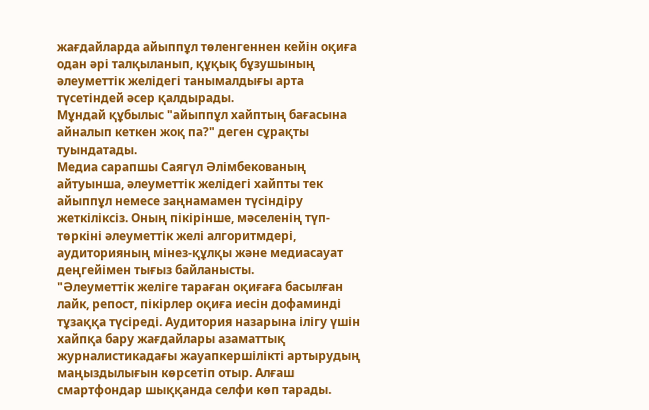жағдайларда айыппұл төленгеннен кейін оқиға одан әрі талқыланып, құқық бұзушының әлеуметтік желідегі танымалдығы арта түсетіндей әсер қалдырады.
Мұндай құбылыс "айыппұл хайптың бағасына айналып кеткен жоқ па?" деген сұрақты туындатады.
Медиа сарапшы Саягүл Әлімбекованың айтуынша, әлеуметтік желідегі хайпты тек айыппұл немесе заңнамамен түсіндіру жеткіліксіз. Оның пікірінше, мәселенің түп-төркіні әлеуметтік желі алгоритмдері, аудиторияның мінез-құлқы және медиасауат деңгейімен тығыз байланысты.
"Әлеуметтік желіге тараған оқиғаға басылған лайк, репост, пікірлер оқиға иесін дофаминді тұзаққа түсіреді. Аудитория назарына ілігу үшін хайпқа бару жағдайлары азаматтық журналистикадағы жауапкершілікті артырудың маңыздылығын көрсетіп отыр. Алғаш смартфондар шыққанда селфи көп тарады.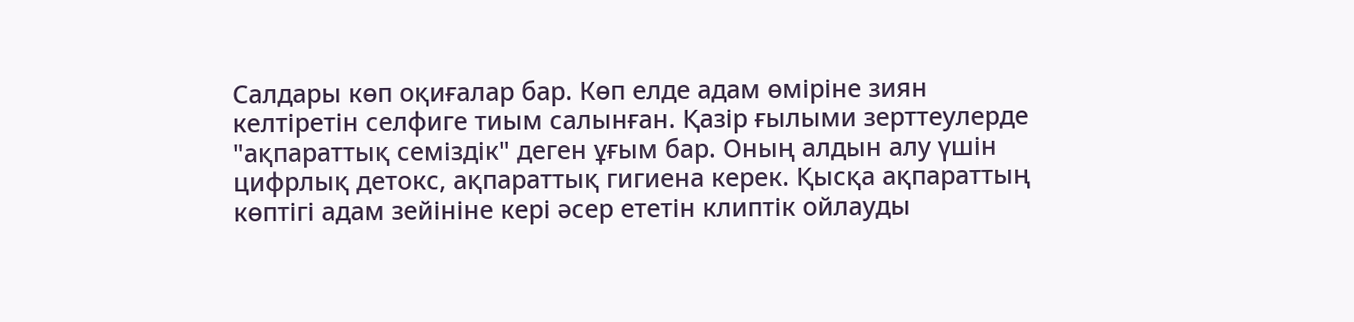Салдары көп оқиғалар бар. Көп елде адам өміріне зиян келтіретін селфиге тиым салынған. Қазір ғылыми зерттеулерде "ақпараттық семіздік" деген ұғым бар. Оның алдын алу үшін цифрлық детокс, ақпараттық гигиена керек. Қысқа ақпараттың көптігі адам зейініне кері әсер ететін клиптік ойлауды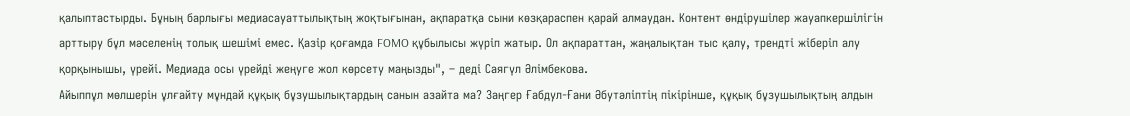қалыптастырды. Бұның барлығы медиасауаттылықтың жоқтығынан, ақпаратқа сыни көзқараспен қарай алмаудан. Контент өндірушілер жауапкершілігін арттыру бұл мәселенің толық шешімі емес. Қазір қоғамда FOMO құбылысы жүріп жатыр. Ол ақпараттан, жаңалықтан тыс қалу, трендті жіберіп алу қорқынышы, үрейі. Медиада осы үрейді жеңуге жол көрсету маңызды", – деді Саягүл Әлімбекова.
Айыппұл мөлшерін ұлғайту мұндай құқық бұзушылықтардың санын азайта ма? Заңгер Ғабдул-Ғани Әбутәліптің пікірінше, құқық бұзушылықтың алдын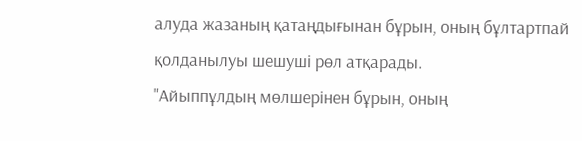алуда жазаның қатаңдығынан бұрын, оның бұлтартпай қолданылуы шешуші рөл атқарады.
"Айыппұлдың мөлшерінен бұрын, оның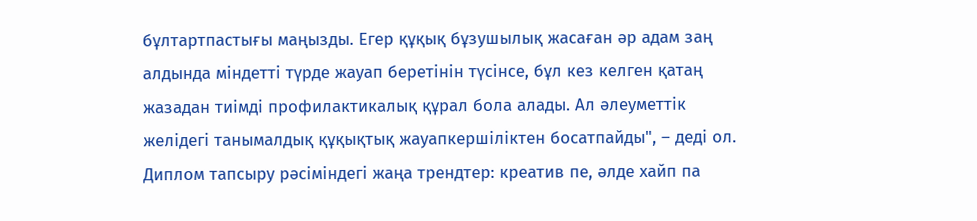бұлтартпастығы маңызды. Егер құқық бұзушылық жасаған әр адам заң алдында міндетті түрде жауап беретінін түсінсе, бұл кез келген қатаң жазадан тиімді профилактикалық құрал бола алады. Ал әлеуметтік желідегі танымалдық құқықтық жауапкершіліктен босатпайды", – деді ол.
Диплом тапсыру рәсіміндегі жаңа трендтер: креатив пе, әлде хайп па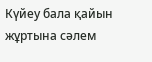Күйеу бала қайын жұртына сәлем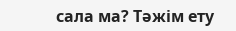сала ма? Тәжім ету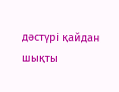дәстүрі қайдан шықты